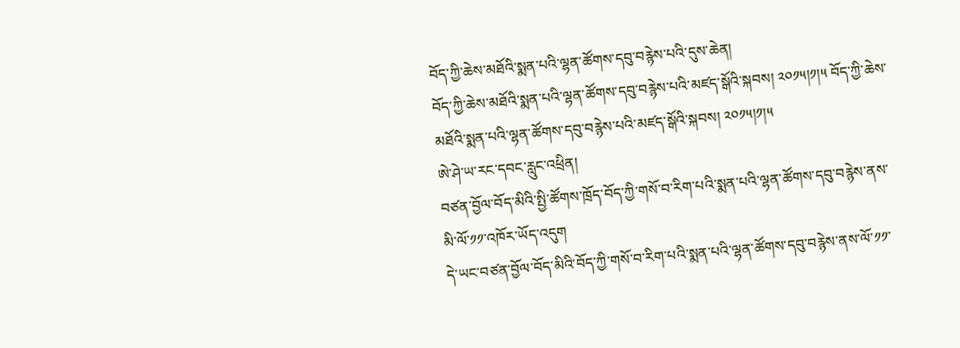བོད་ཀྱི་ཆེས་མཐོའི་སྨན་པའི་ལྷན་ཚོགས་དབུ་བརྙེས་པའི་དུས་ཆེན།
བོད་ཀྱི་ཆེས་མཐོའི་སྨན་པའི་ལྷན་ཚོགས་དབུ་བརྙེས་པའི་མཛད་སྒོའི་སྐབས། ༢༠༡༥།༡།༥ བོད་ཀྱི་ཆེས་མཐོའི་སྨན་པའི་ལྷན་ཚོགས་དབུ་བརྙེས་པའི་མཛད་སྒོའི་སྐབས། ༢༠༡༥།༡།༥
ཨེ་ཤེ་ཡ་རང་དབང་རླུང་འཕྲིན།
བཙན་བྱོལ་བོད་མིའི་སྤྱི་ཚོགས་ཁྲོད་བོད་ཀྱི་གསོ་བ་རིག་པའི་སྨན་པའི་ལྷན་ཚོགས་དབུ་བརྙེས་ནས་མི་ལོ་༡༡་འཁོར་ཡོད་འདུག
དེ་ཡང་བཙན་བྱོལ་བོད་མིའི་བོད་ཀྱི་གསོ་བ་རིག་པའི་སྨན་པའི་ལྷན་ཚོགས་དབུ་བརྙེས་ནས་ལོ་༡༡་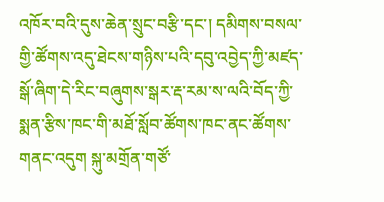འཁོར་བའི་དུས་ཆེན་སྲུང་བརྩི་དང་། དམིགས་བསལ་གྱི་ཚོགས་འདུ་ཐེངས་གཉིས་པའི་དབུ་འབྱེད་ཀྱི་མཛད་སྒོ་ཞིག་དེ་རིང་བཞུགས་སྒར་རྡ་རམ་ས་ལའི་བོད་ཀྱི་སྨན་རྩིས་ཁང་གི་མཐོ་སློབ་ཚོགས་ཁང་ནང་ཚོགས་གནང་འདུག སྐུ་མགྲོན་གཙོ་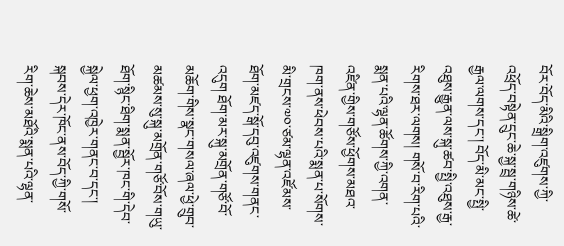བོར་བོད་མིའི་སྒྲིག་འཛུགས་ཀྱི་འཕྲོད་བསྟེན་དྲུང་ཆེ་སྐྱ་སྦྲ་གཉིས་ཚེ་རྒྱལ་ལགས་དང་། བོད་མི་མང་སྤྱི་འཐུས་རྒྱུན་ལས་སྐུ་ཚབ་སྤྱི་འཐུས་རྒྱ་རིགས་ཐར་ལགས། གསོ་བ་རིག་པའི་སྨན་པའི་ལྷན་ཚོགས་ཀྱི་འགན་འཛིན་གྱིས་གཙོས་ཕྱོགས་མཐའ་ཁག་ནས་ཕེབས་པའི་སྨན་པ་སོགས་མི་གྲངས་༧༠་ཙམ་ལྷན་འཛོམས་ཐོག་མཛད་སྒོ་དབུ་འཛུགས་གནང་འདུག ཐོག་མར་སྐུ་མགྲོན་གཙོ་བོ་མཆོག་གིས་སྣང་གསལ་ཞལ་ཕྱེ་གྲུབ་མཚམས་སུ་སྐུ་མགྲོན་གཙོ་བོས་གཡུ་ཐོག་སྙིང་ཐིག་སྨན་སྦྱོར་ཁང་གི་དེབ་སྐྱེལ་ཕྱག་འཁྱེར་གནང་བ་དང་། སྐབས་དེར་ཁོང་ནས་བོད་ཀྱི་གསོ་རིག་ཆེས་མཐོའི་སྨན་པའི་ལྷན་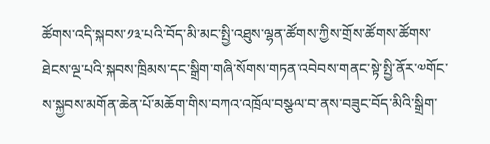ཚོགས་འདི་སྐབས་༡༣་པའི་བོད་མི་མང་སྤྱི་འཐུས་ལྷན་ཚོགས་ཀྱིས་གྲོས་ཚོགས་ཚོགས་ཐེངས་ལྔ་པའི་སྐབས་ཁྲིམས་དང་སྒྲིག་གཞི་སོགས་གཏན་འབེབས་གནང་སྟེ་སྤྱི་ནོར་༧གོང་ས་སྐྱབས་མགོན་ཆེན་པོ་མཆོག་གིས་བཀའ་འཁྲོལ་བསྩལ་བ་ནས་བཟུང་བོད་མིའི་སྒྲིག་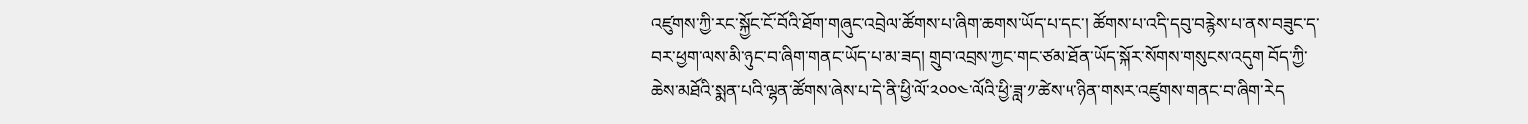འཛུགས་ཀྱི་རང་སྐྱོང་ངོ་བོའི་ཐོག་གཞུང་འབྲེལ་ཚོགས་པ་ཞིག་ཆགས་ཡོད་པ་དང་། ཚོགས་པ་འདི་དབུ་བརྙེས་པ་ནས་བཟུང་ད་བར་ཕྱག་ལས་མི་ཉུང་བ་ཞིག་གནང་ཡོད་པ་མ་ཟད། གྲུབ་འབྲས་ཀྱང་གང་ཙམ་ཐོན་ཡོད་སྐོར་སོགས་གསུངས་འདུག བོད་ཀྱི་ཆེས་མཐོའི་སྨན་པའི་ལྷན་ཚོགས་ཞེས་པ་དེ་ནི་ཕྱི་ལོ་༢༠༠༤་ལོའི་ཕྱི་ཟླ་༡་ཚེས་༥་ཉིན་གསར་འཛུགས་གནང་བ་ཞིག་རེད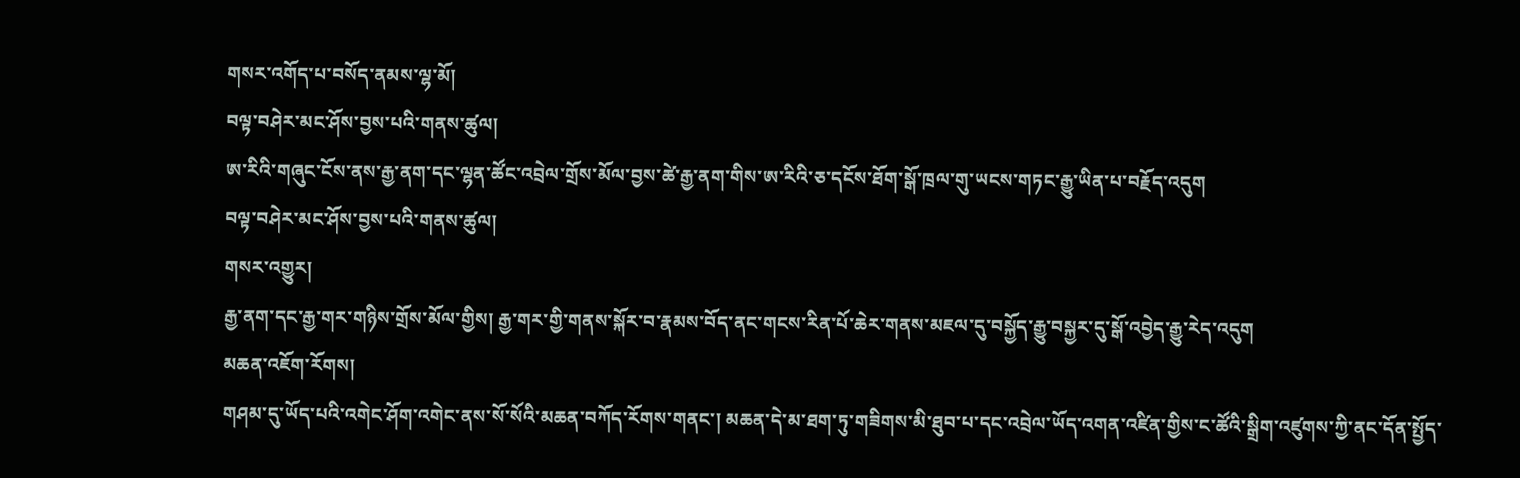གསར་འགོད་པ་བསོད་ནམས་ལྷ་མོ།
བལྟ་བཤེར་མང་ཤོས་བྱས་པའི་གནས་ཚུལ།
ཨ་རིའི་གཞུང་ངོས་ནས་རྒྱ་ནག་དང་ལྷན་ཚོང་འབྲེལ་གྲོས་མོལ་བྱས་ཚེ་རྒྱ་ནག་གིས་ཨ་རིའི་ཅ་དངོས་ཐོག་སྒོ་ཁྲལ་གུ་ཡངས་གཏང་རྒྱུ་ཡིན་པ་བརྗོད་འདུག
བལྟ་བཤེར་མང་ཤོས་བྱས་པའི་གནས་ཚུལ།
གསར་འགྱུར།
རྒྱ་ནག་དང་རྒྱ་གར་གཉིས་གྲོས་མོལ་གྱིས། རྒྱ་གར་གྱི་གནས་སྐོར་བ་རྣམས་བོད་ནང་གངས་རིན་པོ་ཆེར་གནས་མཇལ་དུ་བསྐྱོད་རྒྱུ་བསྐྱར་དུ་སྒོ་འབྱེད་རྒྱུ་རེད་འདུག
མཆན་འཇོག་རོགས།
གཤམ་དུ་ཡོད་པའི་འགེང་ཤོག་འགེང་ནས་སོ་སོའི་མཆན་བཀོད་རོགས་གནང་། མཆན་དེ་མ་ཐག་ཏུ་གཟིགས་མི་ཐུབ་པ་དང་འབྲེལ་ཡོད་འགན་འཛིན་གྱིས་ང་ཚོའི་སྒྲིག་འཛུགས་ཀྱི་ནང་དོན་སྤྱོད་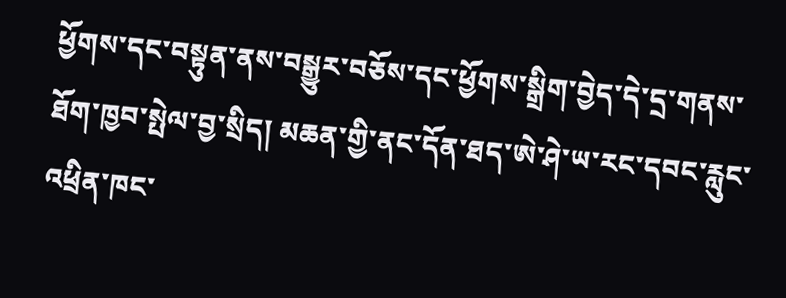ཕྱོགས་དང་བསྟུན་ནས་བསྒྱུར་བཅོས་དང་ཕྱོགས་སྒྲིག་བྱེད་དེ་དྲ་གནས་ཐོག་ཁྱབ་སྤེལ་བྱ་སྲིད། མཆན་གྱི་ནང་དོན་ཐད་ཨེ་ཤེ་ཡ་རང་དབང་རླུང་འཕྲིན་ཁང་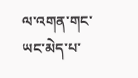ལ་འགན་གང་ཡང་མེད་པ་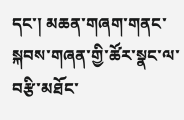དང་། མཆན་གཞག་གནང་སྐབས་གཞན་གྱི་ཚོར་སྣང་ལ་བརྩི་མཐོང་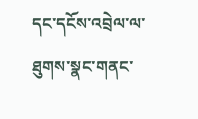དང་དངོས་འབྲེལ་ལ་ཐུགས་སྣང་གནང་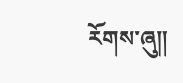རོགས་ཞུ༎